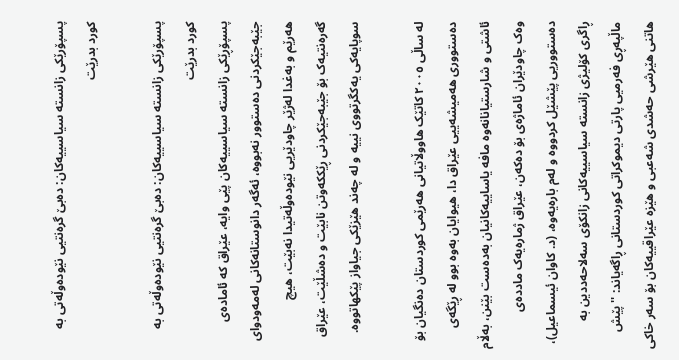پسپۆرێکی زانستە سیاسییەکان: دەبێ گرەنتیی نێودەوڵەتی بە کورد بدرێت

پسپۆرێکی زانستە سیاسییەکان: دەبێ گرەنتیی نێودەوڵەتی بە کورد بدرێت
پسپۆڕێکی زانستە سیاسییەکان پێی وایە، عێراق کە ئامادەی جێبەجێکردنی دەستوور نەبووە، ئەگەر دانوستانەکانی لەمەودوای ھەرێم و بەغدا لەژێر چاودێریی نێودەوڵەتیدا نەبێت، ھیچ گەرەنتیەک بۆ جێبەجێکردنی ڕێککەوتن نابێت و دەشڵێت، عێراق سوپایەکی یەکگرتووی نییە و لە چەند ھێزێکی جیاواز پێکھاتووە.

لە ساڵی ٢٠٠٥ کاتێک ھاووڵاتیانی ھەرێمی کوردستان دەنگیان بۆ دەستووری ھەمیشەییی عێراق دا، ھیوایان بەوە بوو لە ڕێگەی ئاشتی و شارستیانانەوە مافە یاساییەکانیان بەدەست بێنن، بەڵام وەک چاودێران ئاماژەی بۆ دەکەن، عێراق ژمارەیەک ماددەی دەستووریی پێشێل کردووە و لەم بارەیەوە، (د. کاوان ئیسماعیل)، ڕاگری کۆلیژی زانستە سیاسییەکانی زانکۆی سەلاحەددین بە ماڵپەڕی فەرمیی پارتی دیموکراتی کوردستانی ڕاگەیاند: ''پێش ھاتنی ھێرشی حەشدی شەعبی و ھێزە عێراقییەکان بۆ سەر خاکی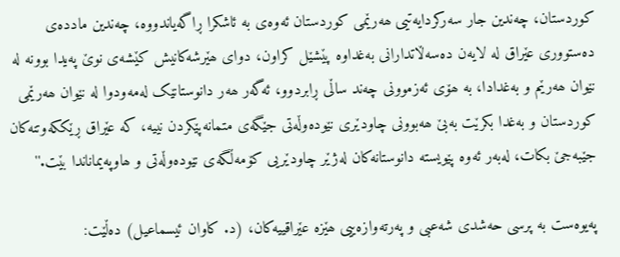کوردستان، چەندین جار سەرکردایەتیی ھەرێمی کوردستان ئەوەی بە ئاشکرا ڕاگەیاندووە، چەندین ماددەی دەستووری عێراق لە لایەن دەسەڵاتدارانی بەغداوە پێشێل کراون، دوای ھێرشەکانیش کێشەی نوێ پەیدا بوونە لە نێوان ھەرێم و بەغدادا، بە ھۆی ئەزموونی چەند ساڵی ڕابردوو، ئەگەر ھەر دانوستانێک لەمەودوا لە نێوان ھەرێمی کوردستان و بەغدا بکرێت بەبێ ھەبوونی چاودێری نێودەوڵەتی جێگەی متمانەپێکردن نییە، کە عێراق ڕێککەوتنەکان جێبەجێ بکات، لەبەر ئەوە پێویستە دانوستانەکان لەژێر چاودێریی کۆمەڵگەی نێودەوڵەتی و ھاوپەیماناندا بێت.''

پەیوەست بە پرسی حەشدی شەعبی و پەرتەوازەییی ھێزە عێراقییەکان، (د. کاوان ئیسماعیل) دەڵێت: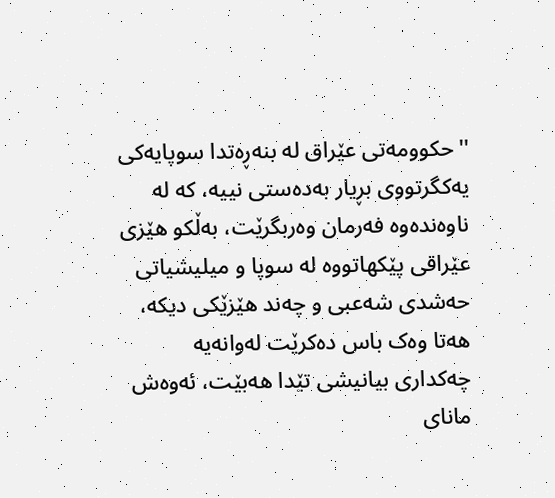''حکوومەتی عێراق لە بنەڕەتدا سوپایەکی یەکگرتووی بڕیار بەدەستی نییە، کە لە ناوەندەوە فەرمان وەربگرێت، بەڵکو ھێزی عێراقی پێکھاتووە لە سوپا و میلیشیاتی حەشدی شەعبی و چەند ھێزێکی دیکە، ھەتا وەک باس دەکرێت لەوانەیە چەکداری بیانیشی تێدا ھەبێت، ئەوەش مانای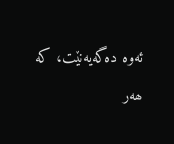ئەوە دەگەیەنێت، کە ھەر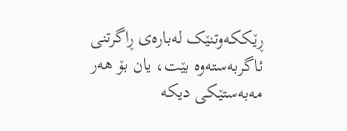ڕێککەوتنێک لەبارەی ڕاگرتنی ئاگربەستەوە بێت، یان بۆ ھەر مەبەستێکی دیکە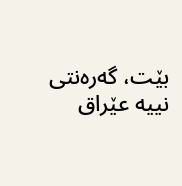بێت، گەرەنتی نییە عێراق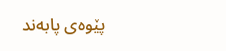پێوەی پابەند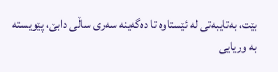بێت، بەتایبەتی لە ئێستاوە تا دەگەینە سەری ساڵی دابێ، پێویستە بە وریایی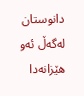دانوستان لەگەڵ ئەو ھێزانەدا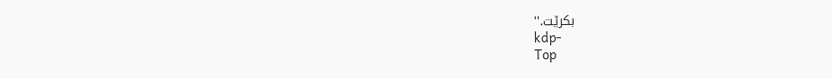بکرێت.''
kdp-
Top